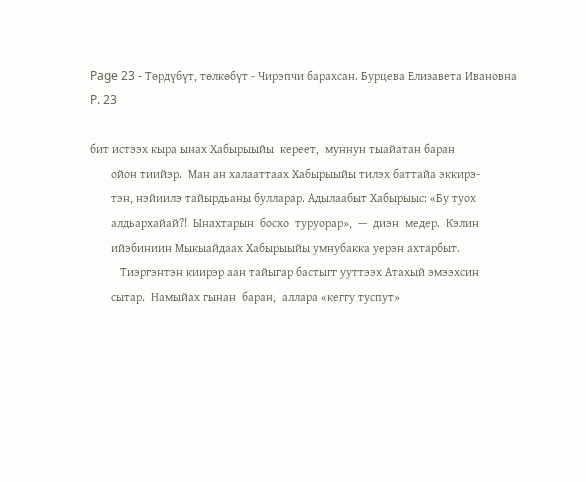Page 23 - Төрдүбүт, төлкөбүт - Чирэпчи барахсан. Бурцева Елизавета Ивановна
P. 23

бит истээх кыра ынах Хабырыыйы  кереет,  муннун тыайатан баран
       ойон тиийэр.  Ман ан халааттаах Хабырыыйы тилэх баттайа эккирэ-
       тэн, нэйиилэ тайырдьаны булларар. Адылаабыт Хабырыыс: «Бу туох
       алдьархайай?!  Ынахтарын  босхо  туруорар»,  —  диэн  медер.  Кэлин
       ийэбиниин Мыкыайдаах Хабырыыйы умнубакка уерэн ахтарбыт.
          Тиэргэнтэн киирэр аан тайыгар бастыгг ууттээх Атахый эмээхсин
       сытар.  Намыйах гынан  баран,  аллара «кеггу туспут»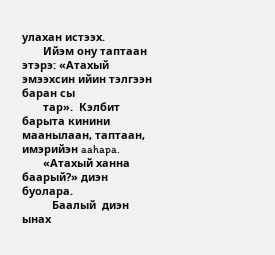улахан истээх.
       Ийэм ону таптаан этэрэ: «Атахый эмээхсин ийин тэлгээн баран сы
       тар».  Кэлбит барыта кинини маанылаан, таптаан, имэрийэн aahapa.
       «Атахый ханна баарый?» диэн буолара.
          Баалый  диэн  ынах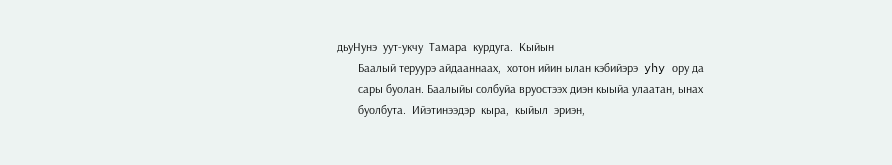дьуНунэ  уут-укчу  Тамара  курдуга.  Кыйын
       Баалый теруурэ айдааннаах,  хотон ийин ылан кэбийэрэ  yhy ору да
       сары буолан. Баалыйы солбуйа вруостээх диэн кыыйа улаатан, ынах
       буолбута.  Ийэтинээдэр  кыра,  кыйыл  эриэн,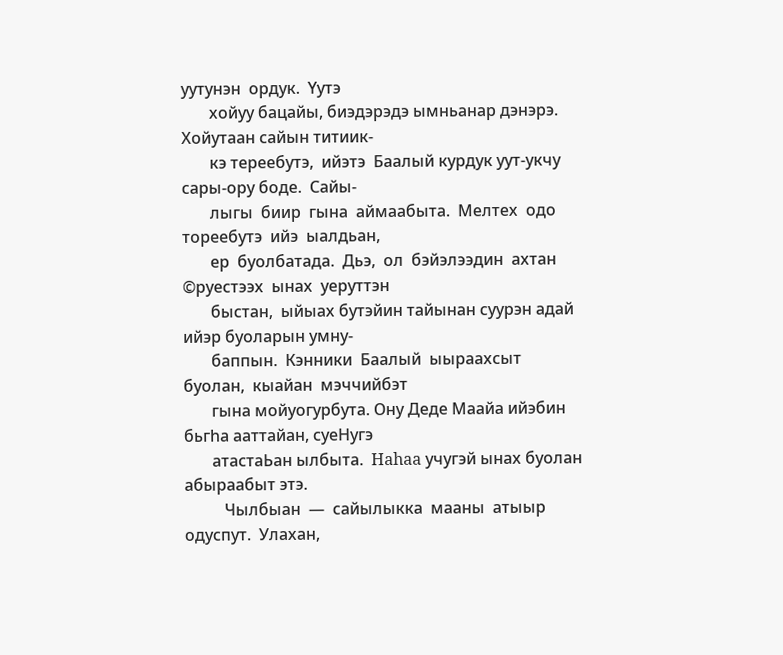уутунэн  ордук.  Yутэ
       хойуу бацайы, биэдэрэдэ ымньанар дэнэрэ. Хойутаан сайын титиик-
       кэ тереебутэ,  ийэтэ  Баалый курдук уут-укчу сары-ору боде.  Сайы-
       лыгы  биир  гына  аймаабыта.  Мелтех  одо  тореебутэ  ийэ  ыалдьан,
       ер  буолбатада.  Дьэ,  ол  бэйэлээдин  ахтан  ©руестээх  ынах  уеруттэн
       быстан,  ыйыах бутэйин тайынан суурэн адай ийэр буоларын умну-
       баппын.  Кэнники  Баалый  ыыраахсыт  буолан,  кыайан  мэччийбэт
       гына мойуогурбута. Ону Деде Маайа ийэбин бьгha ааттайан, суеНугэ
       атастаЬан ылбыта.  Hahaa учугэй ынах буолан абыраабыт этэ.
          Чылбыан  —  сайылыкка  мааны  атыыр  одуспут.  Улахан,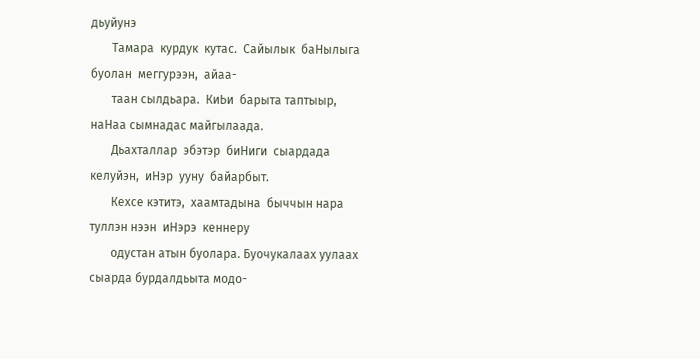дьуйунэ
       Тамара  курдук  кутас.  Сайылык  баНылыга  буолан  меггурээн,  айаа-
       таан сылдьара.  КиЬи  барыта таптыыр,  наНаа сымнадас майгылаада.
       Дьахталлар  эбэтэр  биНиги  сыардада  келуйэн,  иНэр  ууну  байарбыт.
       Кехсе кэтитэ,  хаамтадына  быччын нара туллэн нээн  иНэрэ  кеннеру
       одустан атын буолара. Буочукалаах уулаах сыарда бурдалдьыта модо-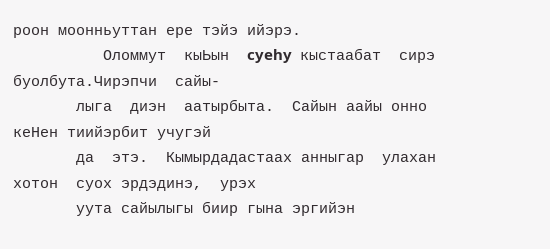роон моонньуттан ере тэйэ ийэрэ.
          Оломмут  кыЬын  cyehy  кыстаабат  сирэ  буолбута.Чирэпчи  сайы-
       лыга  диэн  аатырбыта.  Сайын аайы онно  кеНен тиийэрбит учугэй
       да  этэ.  Кымырдадастаах анныгар  улахан  хотон  суох эрдэдинэ,  урэх
       уута сайылыгы биир гына эргийэн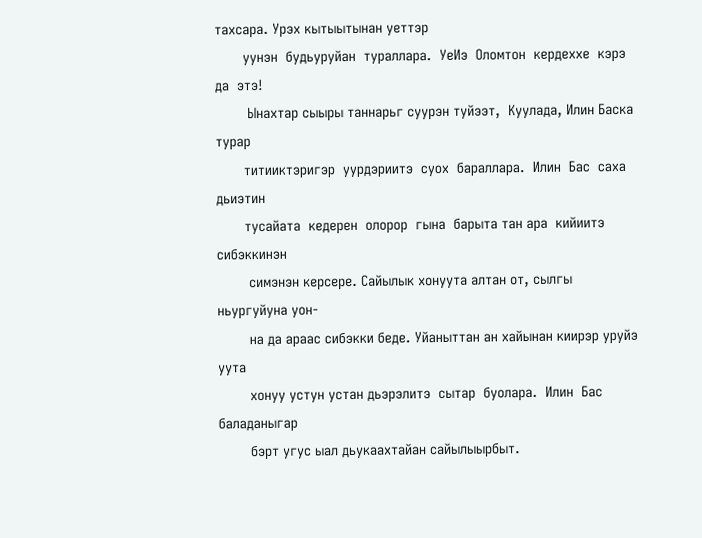тахсара. Урэх кытыытынан уеттэр
       уунэн  будьуруйан  тураллара.  УеИэ  Оломтон  кердеххе  кэрэ  да  этэ!
        Ынахтар сыыры таннарьг суурэн туйээт,  Куулада, Илин Баска турар
       титииктэригэр  уурдэриитэ  суох  бараллара.  Илин  Бас  саха  дьиэтин
       тусайата  кедерен  олорор  гына  барыта тан ара  кийиитэ  сибэккинэн
        симэнэн керсере. Сайылык хонуута алтан от, сылгы ньургуйуна уон-
        на да араас сибэкки беде. Уйаныттан ан хайынан киирэр уруйэ уута
        хонуу устун устан дьэрэлитэ  сытар  буолара.  Илин  Бас  баладаныгар
        бэрт угус ыал дьукаахтайан сайылыырбыт.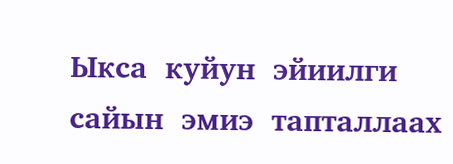Ыкса  куйун  эйиилги  сайын  эмиэ  тапталлаах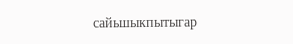сайьшыкпытыгар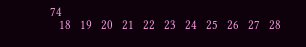74
   18   19   20   21   22   23   24   25   26   27   28